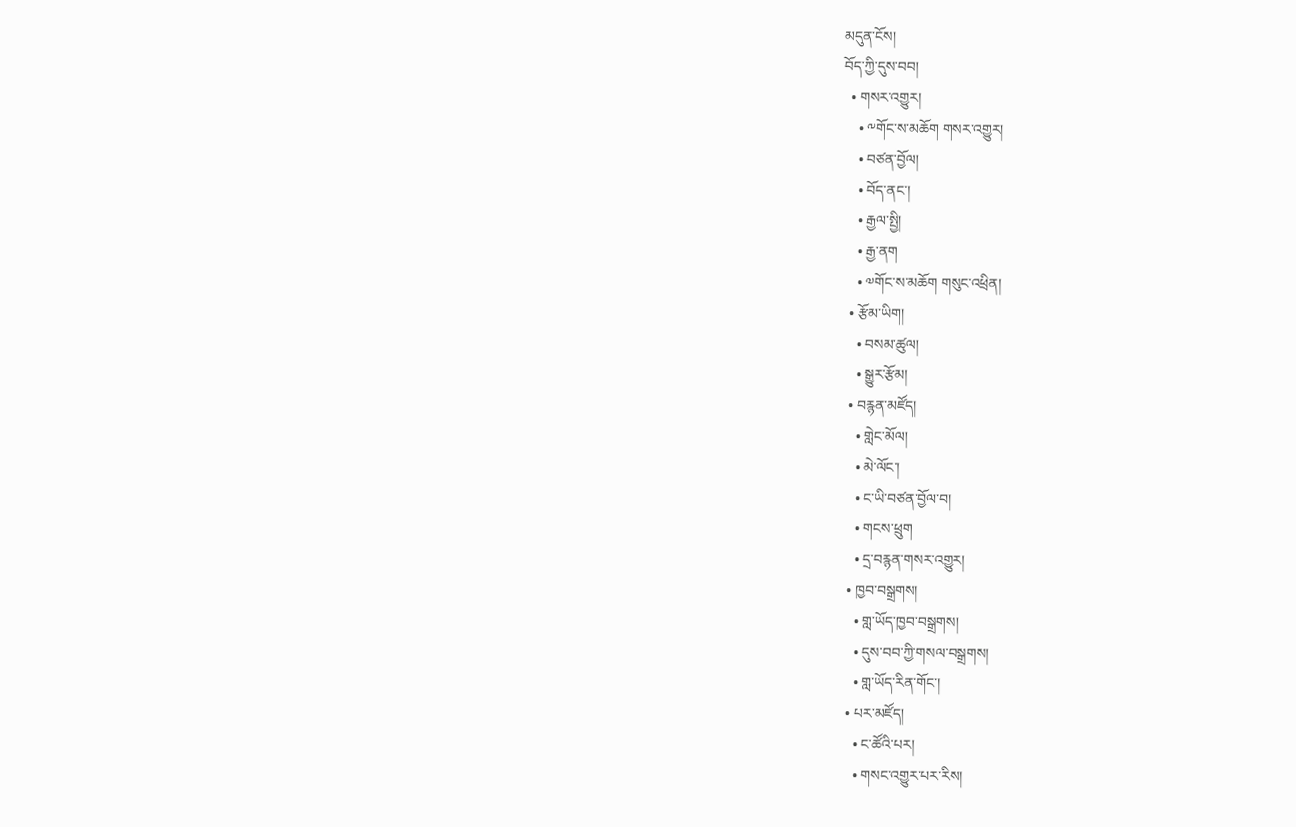མདུན་ངོས།
བོད་ཀྱི་དུས་བབ།
  • གསར་འགྱུར།
    • ༸གོང་ས་མཆོག གསར་འགྱུར།
    • བཙན་བྱོལ།
    • བོད་ནང་།
    • རྒྱལ་སྤྱི།
    • རྒྱ་ནག
    • ༧གོང་ས་མཆོག གསུང་འཕྲིན།
  • རྩོམ་ཡིག།
    • བསམ་ཚུལ།
    • སྒྱུར་རྩོམ།
  • བརྙན་མཛོད།
    • གླེང་མོལ།
    • མེ་ལོང་།
    • ང་ཡི་བཙན་བྱོལ་བ།
    • གངས་ཕྲུག
    • དྲ་བརྙན་གསར་འགྱུར།
  • ཁྱབ་བསྒྲགས།
    • གླ་ཡོད་ཁྱབ་བསྒྲགས།
    • དུས་བབ་ཀྱི་གསལ་བསྒྲགས།
    • གླ་ཡོད་རིན་གོང་།
  • པར་མཛོད།
    • ང་ཚོའི་པར།
    • གསང་འགྱུར་པར་རིས།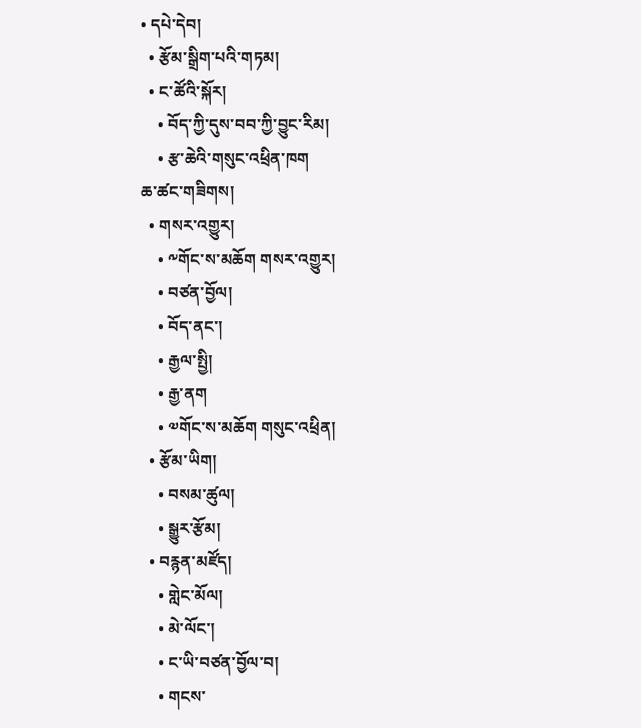• དཔེ་དེབ།
  • རྩོམ་སྒྲིག་པའི་གཏམ།
  • ང་ཚོའི་སྐོར།
    • བོད་ཀྱི་དུས་བབ་ཀྱི་བྱུང་རིམ།
    • རྩ་ཆེའི་གསུང་འཕྲིན་ཁག
ཆ་ཚང་གཟིགས།
  • གསར་འགྱུར།
    • ༸གོང་ས་མཆོག གསར་འགྱུར།
    • བཙན་བྱོལ།
    • བོད་ནང་།
    • རྒྱལ་སྤྱི།
    • རྒྱ་ནག
    • ༧གོང་ས་མཆོག གསུང་འཕྲིན།
  • རྩོམ་ཡིག།
    • བསམ་ཚུལ།
    • སྒྱུར་རྩོམ།
  • བརྙན་མཛོད།
    • གླེང་མོལ།
    • མེ་ལོང་།
    • ང་ཡི་བཙན་བྱོལ་བ།
    • གངས་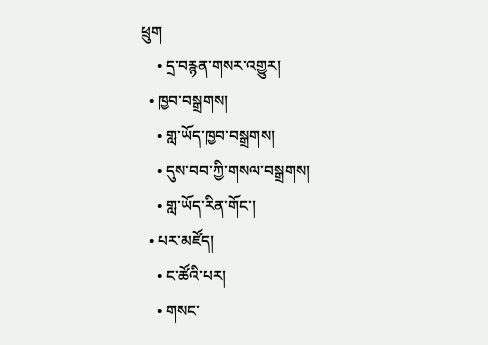ཕྲུག
    • དྲ་བརྙན་གསར་འགྱུར།
  • ཁྱབ་བསྒྲགས།
    • གླ་ཡོད་ཁྱབ་བསྒྲགས།
    • དུས་བབ་ཀྱི་གསལ་བསྒྲགས།
    • གླ་ཡོད་རིན་གོང་།
  • པར་མཛོད།
    • ང་ཚོའི་པར།
    • གསང་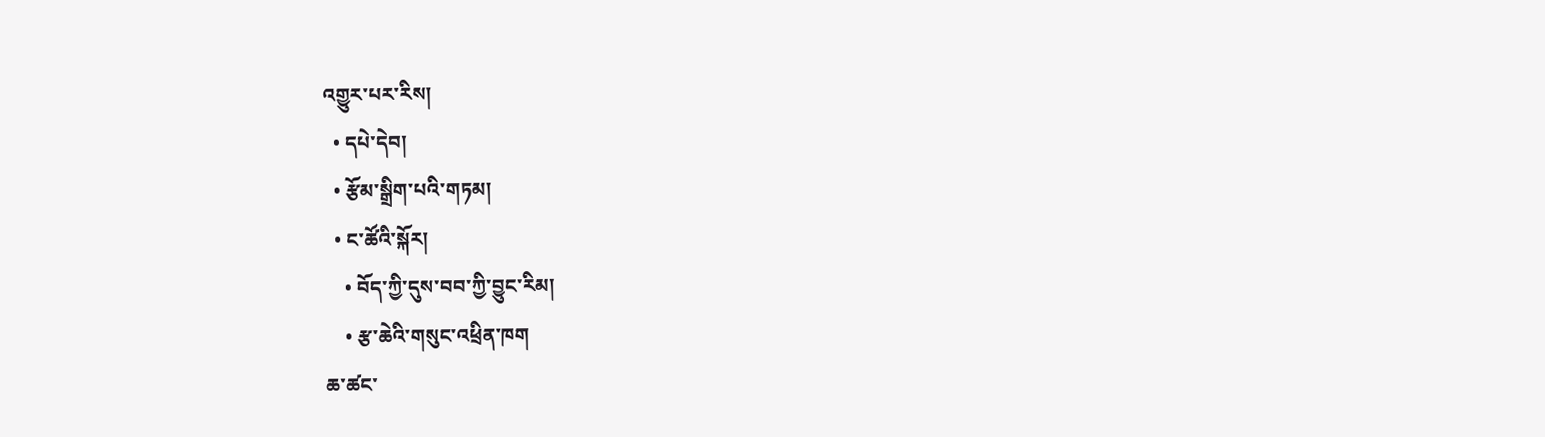འགྱུར་པར་རིས།
  • དཔེ་དེབ།
  • རྩོམ་སྒྲིག་པའི་གཏམ།
  • ང་ཚོའི་སྐོར།
    • བོད་ཀྱི་དུས་བབ་ཀྱི་བྱུང་རིམ།
    • རྩ་ཆེའི་གསུང་འཕྲིན་ཁག
ཆ་ཚང་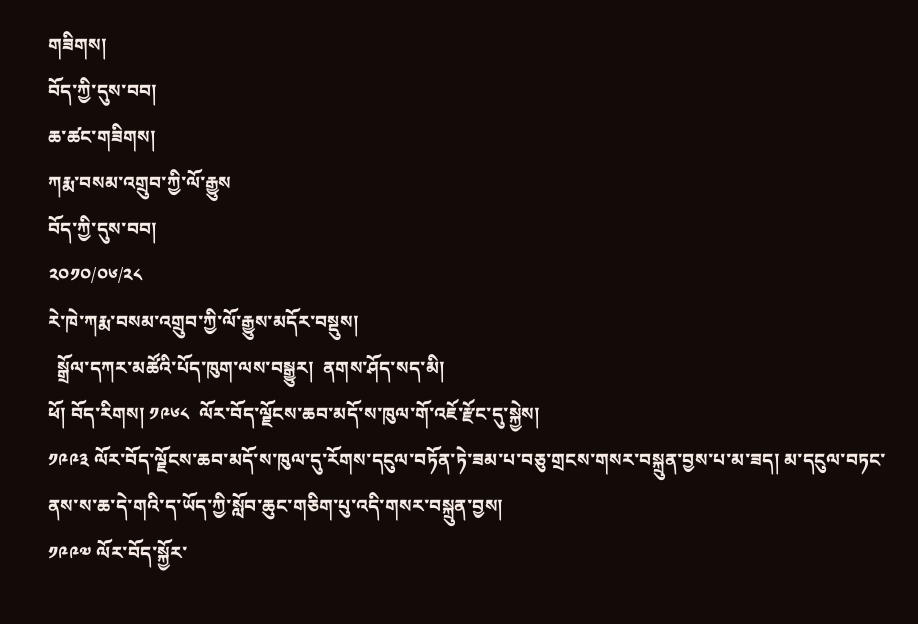གཟིགས།
བོད་ཀྱི་དུས་བབ།
ཆ་ཚང་གཟིགས།
ཀརྨ་བསམ་འགྲུབ་ཀྱི་ལོ་རྒྱུས
བོད་ཀྱི་དུས་བབ།
༢༠༡༠/༠༦/༢༨
རེ་ཁེ་ཀརྨ་བསམ་འགྲུབ་ཀྱི་ལོ་རྒྱུས་མདོར་བསྡུས།
  སྒྲོལ་དཀར་མཚོའི་པོད་ཁུག་ལས་བསྒྱུར།  ནགས་ཤོད་སད་མི།
ཕོ། བོད་རིགས། ༡༩༦༨  ལོར་བོད་ལྗོངས་ཆབ་མདོ་ས་ཁུལ་གོ་འཇོ་རྫོང་དུ་སྐྱེས།
༡༩༩༣ ལོར་བོད་ལྗོངས་ཆབ་མདོ་ས་ཁུལ་དུ་རོགས་དངུལ་བཏོན་ཏེ་ཟམ་པ་བཅུ་གྲངས་གསར་བསྐྲུན་བྱས་པ་མ་ཟད། མ་དངུལ་བཏང་ནས་ས་ཆ་དེ་གའི་ད་ཡོད་ཀྱི་སློབ་ཆུང་གཅིག་པུ་འདི་གསར་བསྐྲུན་བྱས།
༡༩༩༧ ལོར་བོད་སྐྱོར་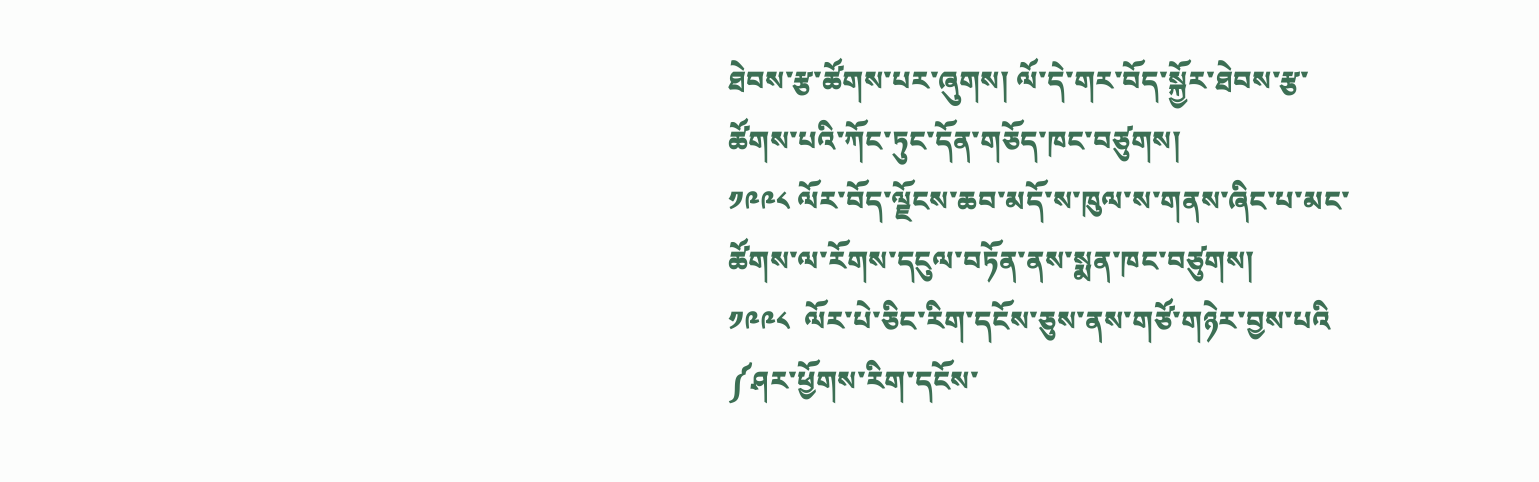ཐེབས་རྩ་ཚོགས་པར་ཞུགས། ལོ་དེ་གར་བོད་སྐྱོར་ཐེབས་རྩ་ཚོགས་པའི་ཀོང་ཏུང་དོན་གཅོད་ཁང་བཙུགས།
༡༩༩༨ ལོར་བོད་ལྗོངས་ཆབ་མདོ་ས་ཁུལ་ས་གནས་ཞིང་པ་མང་ཚོགས་ལ་རོགས་དངུལ་བཏོན་ནས་སྨན་ཁང་བཙུགས།
༡༩༩༨  ལོར་པེ་ཅིང་རིག་དངོས་ཅུས་ནས་གཙོ་གཉེར་བྱས་པའི  ༼ཤར་ཕྱོགས་རིག་དངོས་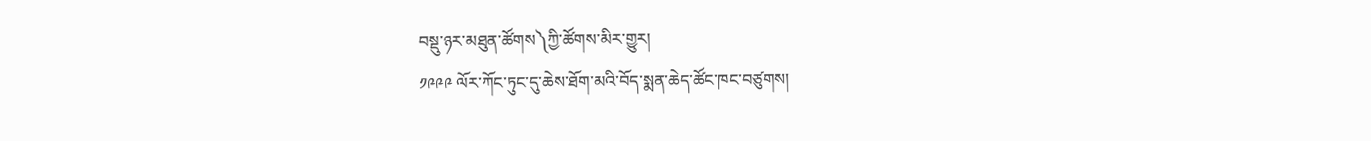བསྡུ་ཉར་མཐུན་ཚོགས༽ཀྱི་ཚོགས་མིར་གྱུར།
༡༩༩༩ ལོར་ཀོང་ཏུང་དུ་ཆེས་ཐོག་མའི་བོད་སྨན་ཆེད་ཚོང་ཁང་བཙུགས།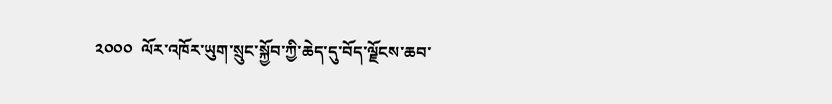༢༠༠༠  ལོར་འཁོར་ཡུག་སྲུང་སྐྱོབ་ཀྱི་ཆེད་དུ་བོད་ལྗོངས་ཆབ་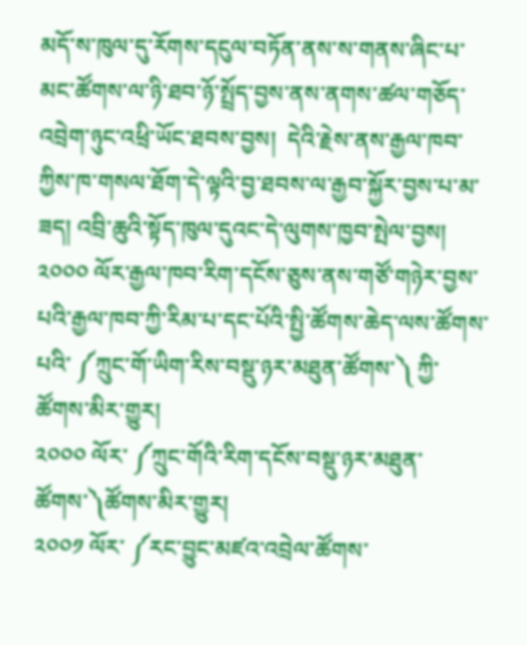མདོ་ས་ཁུལ་དུ་རོགས་དངུལ་བཏོན་ནས་ས་གནས་ཞིང་པ་མང་ཚོགས་ལ་ཉི་ཐབ་ཉོ་སྤྲོད་བྱས་ནས་ནགས་ཚལ་གཅོད་འབྲེག་ཉུང་འཕྲི་ཡོང་ཐབས་བྱས།  དེའི་རྗེས་ནས་རྒྱལ་ཁབ་ཀྱིས་ཁ་གསལ་ཐོག་དེ་ལྟའི་བྱ་ཐབས་ལ་རྒྱབ་སྐྱོར་བྱས་པ་མ་ཟད། འབྲི་ཆུའི་སྟོད་ཁུལ་དུའང་དེ་ལུགས་ཁྱབ་སྤེལ་བྱས།
༢༠༠༠ ལོར་རྒྱལ་ཁབ་རིག་དངོས་ཅུས་ནས་གཙོ་གཉེར་བྱས་པའི་རྒྱལ་ཁབ་ཀྱི་རིམ་པ་དང་པོའི་སྤྱི་ཚོགས་ཆེད་ལས་ཚོགས་པའི་ ༼ཀྲུང་གོ་ཡིག་རིས་བསྡུ་ཉར་མཐུན་ཚོགས་༽ ཀྱི་ཚོགས་མིར་གྱུར།
༢༠༠༠ ལོར་ ༼ཀྲུང་གོའི་རིག་དངོས་བསྡུ་ཉར་མཐུན་ཚོགས་༽ཚོགས་མིར་གྱུར།
༢༠༠༡ ལོར་ ༼རང་བྱུང་མཛའ་འབྲེལ་ཚོགས་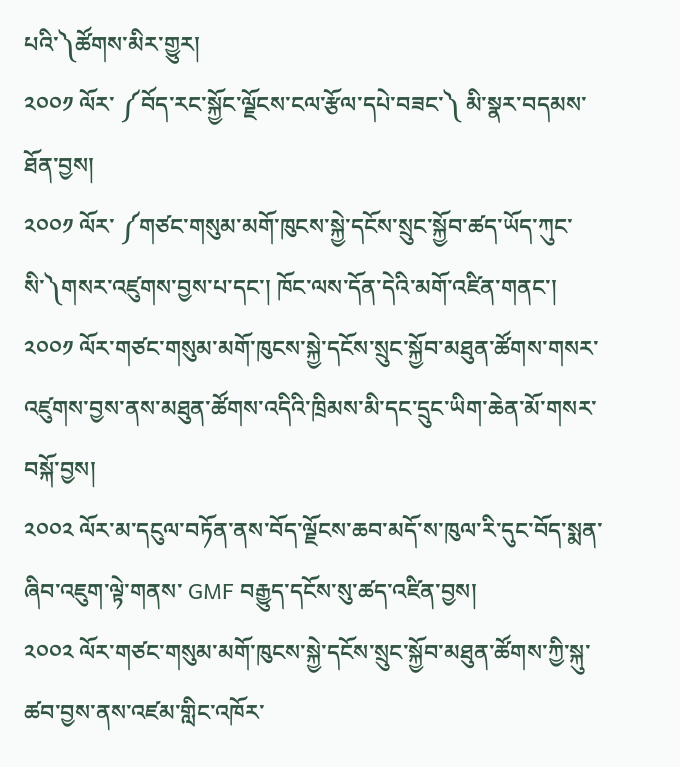པའི་༽ཚོགས་མིར་གྱུར།
༢༠༠༡ ལོར་ ༼བོད་རང་སྐྱོང་ལྗོངས་ངལ་རྩོལ་དཔེ་བཟང་༽ མི་སྣར་བདམས་ཐོན་བྱས།
༢༠༠༡ ལོར་ ༼གཙང་གསུམ་མགོ་ཁུངས་སྐྱེ་དངོས་སྲུང་སྐྱོབ་ཚད་ཡོད་ཀུང་སི་༽གསར་འཛུགས་བྱས་པ་དང་། ཁོང་ལས་དོན་དེའི་མགོ་འཛིན་གནང་།
༢༠༠༡ ལོར་གཙང་གསུམ་མགོ་ཁུངས་སྐྱེ་དངོས་སྲུང་སྐྱོབ་མཐུན་ཚོགས་གསར་འཛུགས་བྱས་ནས་མཐུན་ཚོགས་འདིའི་ཁྲིམས་མི་དང་དྲུང་ཡིག་ཆེན་མོ་གསར་བསྐོ་བྱས།
༢༠༠༢ ལོར་མ་དངུལ་བཏོན་ནས་བོད་ལྗོངས་ཆབ་མདོ་ས་ཁུལ་རི་དུང་བོད་སྨན་ཞིབ་འཇུག་ལྟེ་གནས་ GMF བརྒྱུད་དངོས་སུ་ཚད་འཛིན་བྱས།
༢༠༠༢ ལོར་གཙང་གསུམ་མགོ་ཁུངས་སྐྱེ་དངོས་སྲུང་སྐྱོབ་མཐུན་ཚོགས་ཀྱི་སྐུ་ཚབ་བྱས་ནས་འཛམ་གླིང་འཁོར་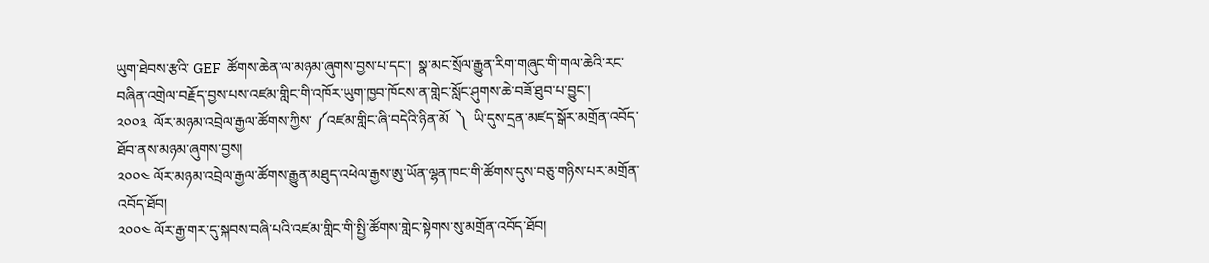ཡུག་ཐེབས་རྩའི་ GEF  ཚོགས་ཆེན་ལ་མཉམ་ཞུགས་བྱས་པ་དང་།  སྣ་མང་སྲོལ་རྒྱུན་རིག་གཞུང་གི་གལ་ཆེའི་རང་བཞིན་འགྲེལ་བརྗོད་བྱས་པས་འཛམ་གླིང་གི་འཁོར་ཡུག་ཁྱབ་ཁོངས་ན་གླེང་སློང་ཤུགས་ཆེ་བཟོ་ཐུབ་པ་བྱུང་།
༢༠༠༣  ལོར་མཉམ་འབྲེལ་རྒྱལ་ཚོགས་ཀྱིས་ ༼འཛམ་གླིང་ཞི་བདེའི་ཉིན་མོ  ༽  ཡི་དུས་དྲན་མཛད་སྒོར་མགྲོན་འབོད་ཐོབ་ནས་མཉམ་ཞུགས་བྱས།
༢༠༠༤ ལོར་མཉམ་འབྲེལ་རྒྱལ་ཚོགས་རྒྱུན་མཐུད་འཕེལ་རྒྱས་ཨུ་ཡོན་ལྷན་ཁང་གི་ཚོགས་དུས་བཅུ་གཉིས་པར་མགྲོན་འབོད་ཐོབ།
༢༠༠༤ ལོར་རྒྱ་གར་དུ་སྐབས་བཞི་པའི་འཛམ་གླིང་གི་སྤྱི་ཚོགས་གླེང་སྟེགས་སུ་མགྲོན་འབོད་ཐོབ།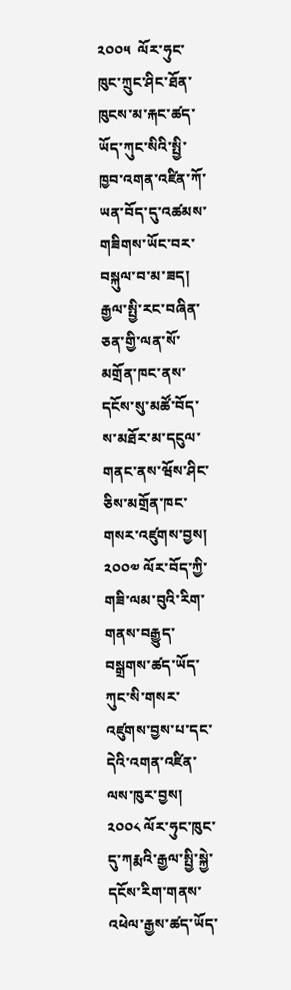༢༠༠༥  ལོར་ཧུང་ཁུང་ཀྲུང་ཤིང་ཐོན་ཁུངས་མ་རྐང་ཚད་ཡོད་ཀུང་སིའི་སྤྱི་ཁྱབ་འགན་འཛིན་ཀོ་ཡན་བོད་དུ་འཚམས་གཟིགས་ཡོང་བར་བསྐུལ་བ་མ་ཟད། རྒྱལ་སྤྱི་རང་བཞིན་ཅན་གྱི་ལན་སོ་མགྲོན་ཁང་ནས་དངོས་སུ་མཚོ་བོད་ས་མཐོར་མ་དངུལ་གནང་ནས་ཝོས་ཤིང་ཅིས་མགྲོན་ཁང་གསར་འཛུགས་བྱས།
༢༠༠༧ ལོར་བོད་ཀྱི་གཟི་ལམ་བུའི་རིག་གནས་བརྒྱུད་བསྒྲགས་ཚད་ཡོད་ཀུང་སི་གསར་འཛུགས་བྱས་པ་དང་དེའི་འགན་འཛིན་ལས་ཁུར་བྱས།
༢༠༠༨ ལོར་ཧུང་ཁུང་དུ་ཀརྨའི་རྒྱལ་སྤྱི་སྐྱེ་དངོས་རིག་གནས་འཕེལ་རྒྱས་ཚད་ཡོད་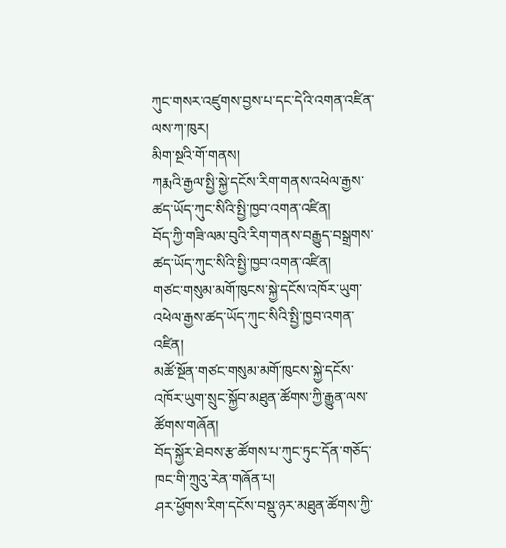ཀུང་གསར་འཛུགས་བྱས་པ་དང་དེའི་འགན་འཛིན་ལས་ཀ་ཁུར།
མིག་སྔའི་གོ་གནས།
ཀརྨའི་རྒྱལ་སྤྱི་སྐྱེ་དངོས་རིག་གནས་འཕེལ་རྒྱས་ཚད་ཡོད་ཀུང་སིའི་སྤྱི་ཁྱབ་འགན་འཛིན།
བོད་ཀྱི་གཟི་ལམ་བུའི་རིག་གནས་བརྒྱུད་བསྒྲགས་ཚད་ཡོད་ཀུང་སིའི་སྤྱི་ཁྱབ་འགན་འཛིན།
གཙང་གསུམ་མགོ་ཁུངས་སྐྱེ་དངོས་འཁོར་ཡུག་འཕེལ་རྒྱས་ཚད་ཡོད་ཀུང་སིའི་སྤྱི་ཁྱབ་འགན་འཛིན།
མཚོ་སྔོན་གཙང་གསུམ་མགོ་ཁུངས་སྐྱེ་དངོས་འཁོར་ཡུག་སྲུང་སྐྱོབ་མཐུན་ཚོགས་ཀྱི་རྒྱུན་ལས་ཚོགས་གཞོན།
བོད་སྐྱོར་ཐེབས་རྩ་ཚོགས་པ་ཀུང་ཏུང་དོན་གཅོད་ཁང་གི་ཀྲུའུ་རེན་གཞོན་པ།
ཤར་ཕྱོགས་རིག་དངོས་བསྡུ་ཉར་མཐུན་ཚོགས་ཀྱི་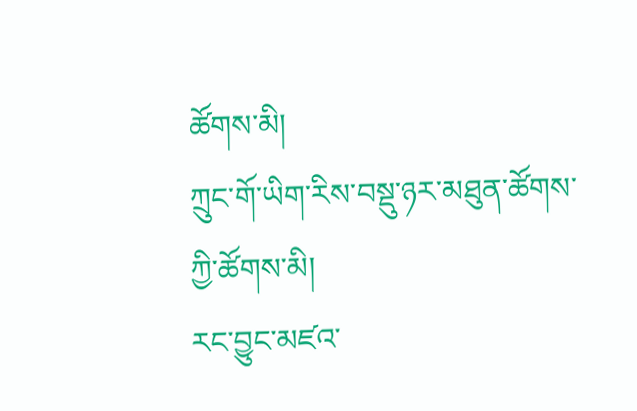ཚོགས་མི།
ཀྲུང་གོ་ཡིག་རིས་བསྡུ་ཉར་མཐུན་ཚོགས་ཀྱི་ཚོགས་མི།
རང་བྱུང་མཛའ་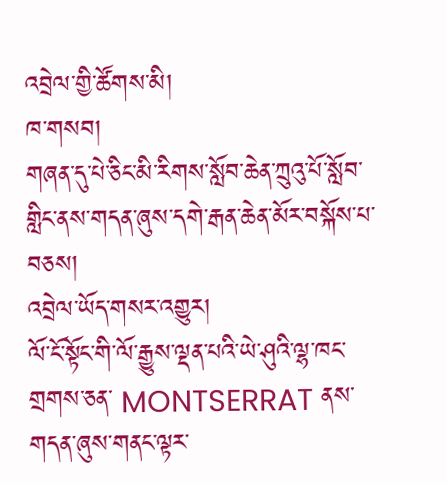འབྲེལ་གྱི་ཚོགས་མི།
ཁ་གསབ།
གཞན་དུ་པེ་ཅིང་མི་རིགས་སློབ་ཆེན་ཀྲུའུ་པོ་སློབ་གླིང་ནས་གདན་ཞུས་དགེ་རྒན་ཆེན་མོར་བསྐོས་པ་བཅས།
འབྲེལ་ཡོད་གསར་འགྱུར།
ལོ་ངོ་སྟོང་གི་ལོ་རྒྱུས་ལྡན་པའི་ཡེ་ཤུའི་ལྷ་ཁང་གྲགས་ཅན་ MONTSERRAT ནས་གདན་ཞུས་གནང་ལྟར་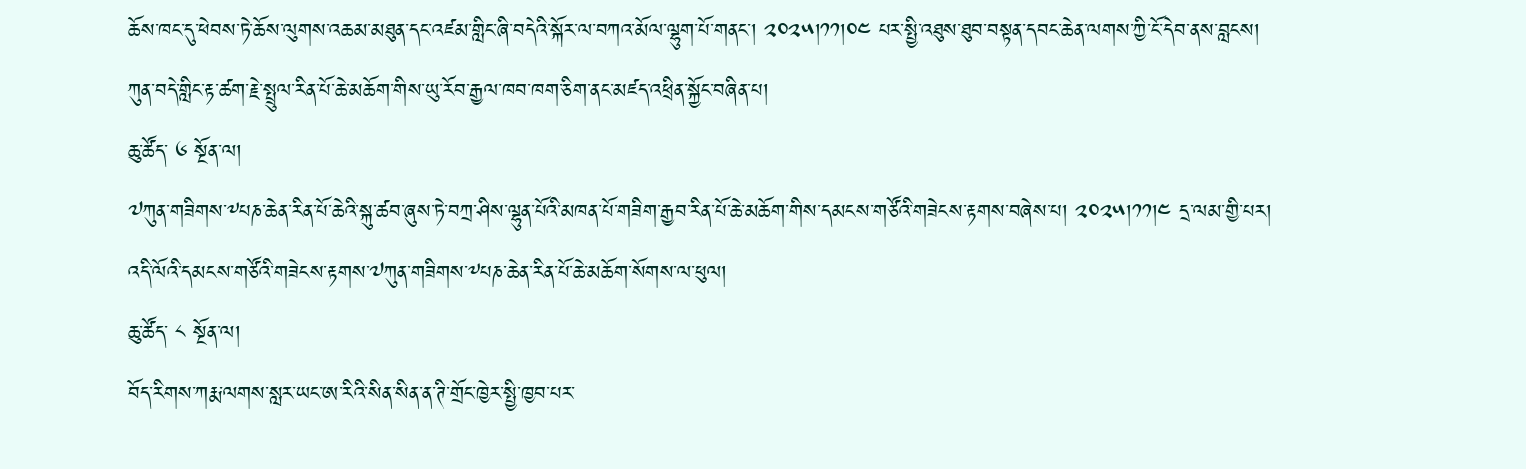ཆོས་ཁང་དུ་ཕེབས་ཏེ་ཆོས་ལུགས་འཆམ་མཐུན་དང་འཛམ་གླིང་ཞི་བདེའི་སྐོར་ལ་བཀའ་མོལ་ལྷུག་པོ་གནང་། ༢༠༢༥།༡༡།༠༤ པར་སྤྱི་འཐུས་ཐུབ་བསྟན་དབང་ཆེན་ལགས་ཀྱི་ངོ་དེབ་ནས་བླངས།
ཀུན་བདེ་གླིང་རྟ་ཚག་རྗེ་སྤྲུལ་རིན་པོ་ཆེ་མཆོག་གིས་ཡུ་རོབ་རྒྱལ་ཁབ་ཁག་ཅིག་ནང་མཛད་འཕྲིན་སྐྱོང་བཞིན་པ།
ཆུ་ཚོད་ ༦ སྔོན་ལ།
༧ཀུན་གཟིགས་༸པཎ་ཆེན་རིན་པོ་ཆེའི་སྐུ་ཚབ་ཞུས་ཏེ་བཀྲ་ཤིས་ལྷུན་པོའི་མཁན་པོ་གཟིག་རྒྱབ་རིན་པོ་ཆེ་མཆོག་གིས་དམངས་གཙོའི་གཟེངས་རྟགས་བཞེས་པ། ༢༠༢༥།༡༡།༤ དྲ་ལམ་གྱི་པར།
འདི་ལོའི་དམངས་གཙོའི་གཟེངས་རྟགས་༧ཀུན་གཟིགས་༸པཎ་ཆེན་རིན་པོ་ཆེ་མཆོག་སོགས་ལ་ཕུལ།
ཆུ་ཚོད་ ༨ སྔོན་ལ།
བོད་རིགས་ཀརྨ་ལགས་སླར་ཡང་ཨ་རིའི་སིན་སིན་ན་ཊི་གྲོང་ཁྱེར་སྤྱི་ཁྱབ་པར་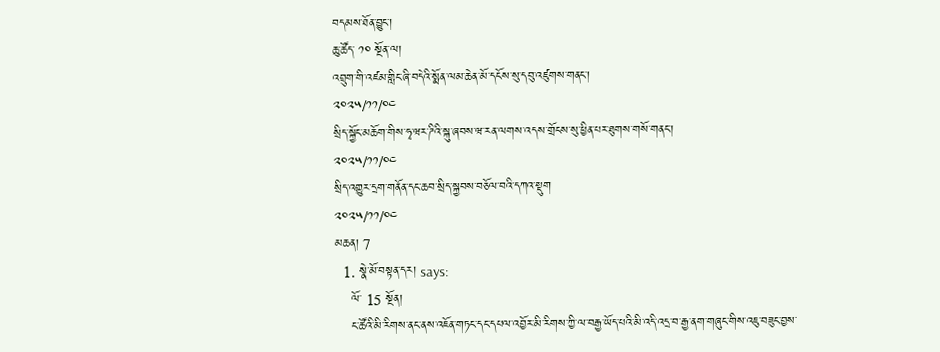བདམས་ཐོན་བྱུང་།
ཆུ་ཚོད་ ༡༠ སྔོན་ལ།
འབྲུག་གི་འཛམ་གླིང་ཞི་བདེའི་སྨོན་ལམ་ཆེན་མོ་དངོས་སུ་དབུ་འཛུགས་གནང་།
༢༠༢༥/༡༡/༠༤
སྲིད་སྐྱོང་མཆོག་གིས་ཧྭ་ཝར་ཌིའི་སྐུ་ཞབས་ཝ་རན་ལགས་འདས་གྲོངས་སུ་ཕྱིན་པར་ཐུགས་གསོ་གནང་།
༢༠༢༥/༡༡/༠༤
སྲིད་འགྱུར་དྲག་གནོན་དང་ཆབ་སྲིད་སྐྱབས་བཅོལ་བའི་དཀའ་སྡུག
༢༠༢༥/༡༡/༠༤
མཆན། 7
  1. སྣེ་མོ་བསྟན་དར། says:
    ལོ་ 15 སྔོན།
    ང་ཚོའི་མི་རིགས་ནང་ནས་འཇོན་གཏང་དང་དཔལ་འབྱོར་མི་རིགས་ཀྱི་ལ་བརྒྱ་ཡོད་པའི་མི་འདི་འདྲ་བ་རྒྱ་ནག་གཞུང་གིས་འཇུ་བཟུང་བྱས་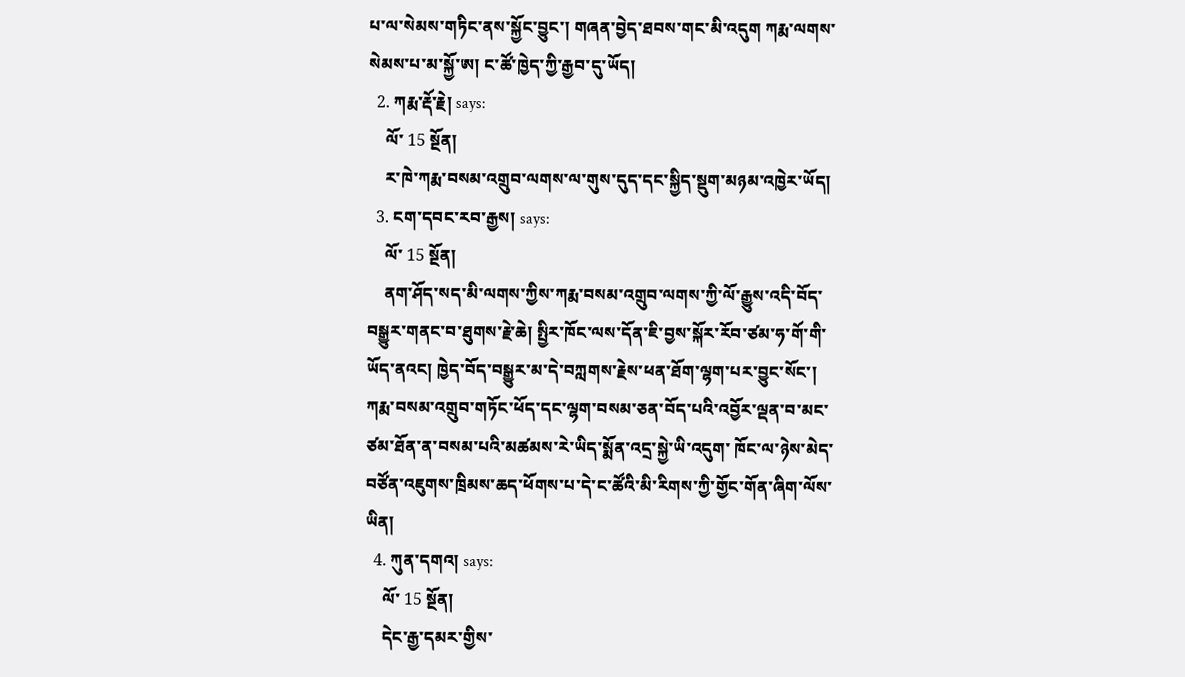པ་ལ་སེམས་གཏིང་ནས་སྐྱོང་བྱུང་། གཞན་བྱེད་ཐབས་གང་མི་འདུག ཀརྨ་ལགས་སེམས་པ་མ་སྐྱོ་ཨ། ང་ཚོ་ཁྱེད་ཀྱི་རྒྱབ་དུ་ཡོད།
  2. ཀརྨ་རྡོ་རྗེ། says:
    ལོ་ 15 སྔོན།
    ར་ཁེ་ཀརྨ་བསམ་འགྲུབ་ལགས་ལ་གུས་དུད་དང་སྐྱིད་སྡུག་མཉམ་འཁྱེར་ཡོད།
  3. ངག་དབང་རབ་རྒྱས། says:
    ལོ་ 15 སྔོན།
    ནག་ཤོད་སད་མི་ལགས་ཀྱིས་ཀརྨ་བསམ་འགྲུབ་ལགས་ཀྱི་ལོ་རྒྱུས་འདི་བོད་བསྒྱུར་གནང་བ་ཐུགས་རྗེ་ཆེ། སྤྱིར་ཁོང་ལས་དོན་ཇི་བྱས་སྐོར་རོབ་ཙམ་ཧ་གོ་གི་ཡོད་ནའང། ཁྱེད་བོད་བསྒྱུར་མ་དེ་བཀླགས་རྗེས་ཕན་ཐོག་ལྷག་པར་བྱུང་སོང་། ཀརྨ་བསམ་འགྲུབ་གཏོང་ཕོད་དང་ལྷག་བསམ་ཅན་བོད་པའི་འབྱོར་ལྡན་བ་མང་ཙམ་ཐོན་ན་བསམ་པའི་མཚམས་རེ་ཡིད་སྨོན་འདྲ་སྐྱེ་ཡི་འདུག་ ཁོང་ལ་ཉེས་མེད་བཙོན་འཇུགས་ཁྲིམས་ཆད་ཕོགས་པ་དེ་ང་ཚོའི་མི་རིགས་ཀྱི་གྱོང་གོན་ཞིག་ལོས་ཡིན།
  4. ཀུན་དགའ། says:
    ལོ་ 15 སྔོན།
    དེང་རྒྱ་དམར་གྱིས་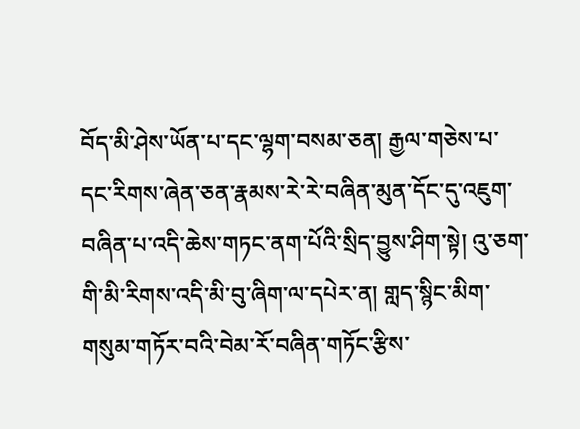བོད་མི་ཤེས་ཡོན་པ་དང་ལྷག་བསམ་ཅན། རྒྱལ་གཅེས་པ་དང་རིགས་ཞེན་ཅན་རྣམས་རེ་རེ་བཞིན་མུན་དོང་དུ་འཇུག་བཞིན་པ་འདི་ཆེས་གཏང་ནག་པོའི་སྲིད་བྱུས་ཤིག་སྟེ། འུ་ཅག་གི་མི་རིགས་འདི་མི་བུ་ཞིག་ལ་དཔེར་ན། གླད་སྙིང་མིག་གསུམ་གཏོར་བའི་བེམ་རོ་བཞིན་གཏོང་རྩིས་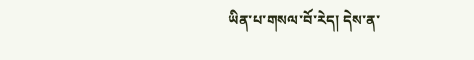ཡིན་པ་གསལ་བོ་རེད། དེས་ན་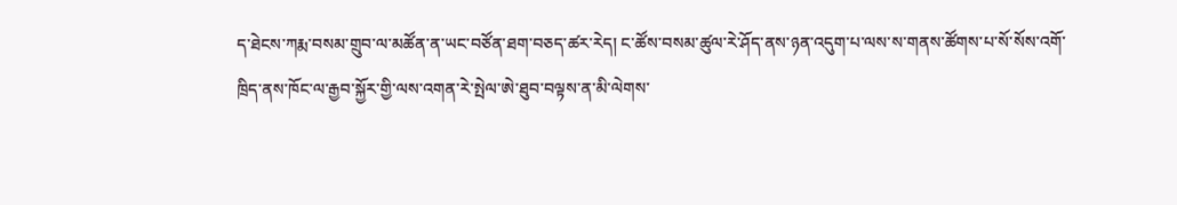ད་ཐེངས་ཀརྨ་བསམ་གྲུབ་ལ་མཚོན་ན་ཡང་བཙོན་ཐག་བཅད་ཚར་རེད། ང་ཚོས་བསམ་ཚུལ་རེ་ཤོད་ནས་ཉན་འདུག་པ་ལས་ས་གནས་ཚོགས་པ་སོ་སོས་འགོ་ཁྲིད་ནས་ཁོང་ལ་རྒྱབ་སྐྱོར་གྱི་ལས་འགན་རེ་སྤེལ་ཨེ་ཐུབ་བལྟས་ན་མི་ལེགས་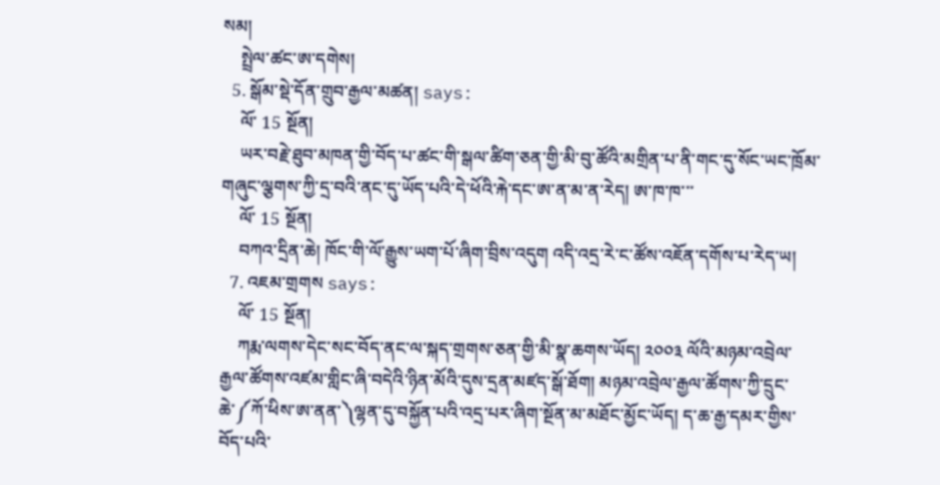སམ།
    སྤྲེལ་ཚང་ཨ་དགེས།
  5. སྒོམ་སྡེ་དོན་གྲུབ་རྒྱལ་མཚན། says:
    ལོ་ 15 སྔོན།
    ཡར་བརྗེ་ཐུབ་མཁན་གྱི་བོད་པ་ཚང་གི་སྒལ་ཚིག་ཅན་གྱི་མི་བུ་ཚོའི་མགྲིན་པ་ནི་གང་དུ་སོང་ཡང་ཁྲོམ་གཞུང་ལྕགས་ཀྱི་དྲ་བའི་ནང་དུ་ཡོད་པའི་དེ་ཕོའི་རྐེ་དང་ཨ་ན་མ་ན་རེད། ཨ་ཁ་ཁ་་་
    ལོ་ 15 སྔོན།
    བཀའ་དྲིན་ཆེ། ཁོང་གི་ལོ་རྒྱུས་ཡག་པོ་ཞིག་བྲིས་འདུག འདི་འདྲ་རེ་ང་ཚོས་འཇོན་དགོས་པ་རེད་ཡ།
  7. འཇམ་གྲགས says:
    ལོ་ 15 སྔོན།
    ཀརྨ་ལགས་དེང་སང་བོད་ནང་ལ་སྐད་གྲགས་ཅན་གྱི་མི་སྣ་ཆགས་ཡོད། ༢༠༠༣ ལོའི་མཉམ་འབྲེལ་རྒྱལ་ཚོགས་འཛམ་གླིང་ཞི་བདེའི་ཉིན་མོའི་དུས་དྲན་མཛད་སྒོ་ཐོག། མཉམ་འབྲེལ་རྒྱལ་ཚོགས་ཀྱི་དྲུང་ཆེ་༼ཀོ་ཕིས་ཨ་ནན་༽ལྷན་དུ་བསྐྱོན་པའི་འདྲ་པར་ཞིག་སྔོན་མ་མཐོང་མྱོང་ཡོད། ད་ཆ་རྒྱ་དམར་གྱིས་བོད་པའི་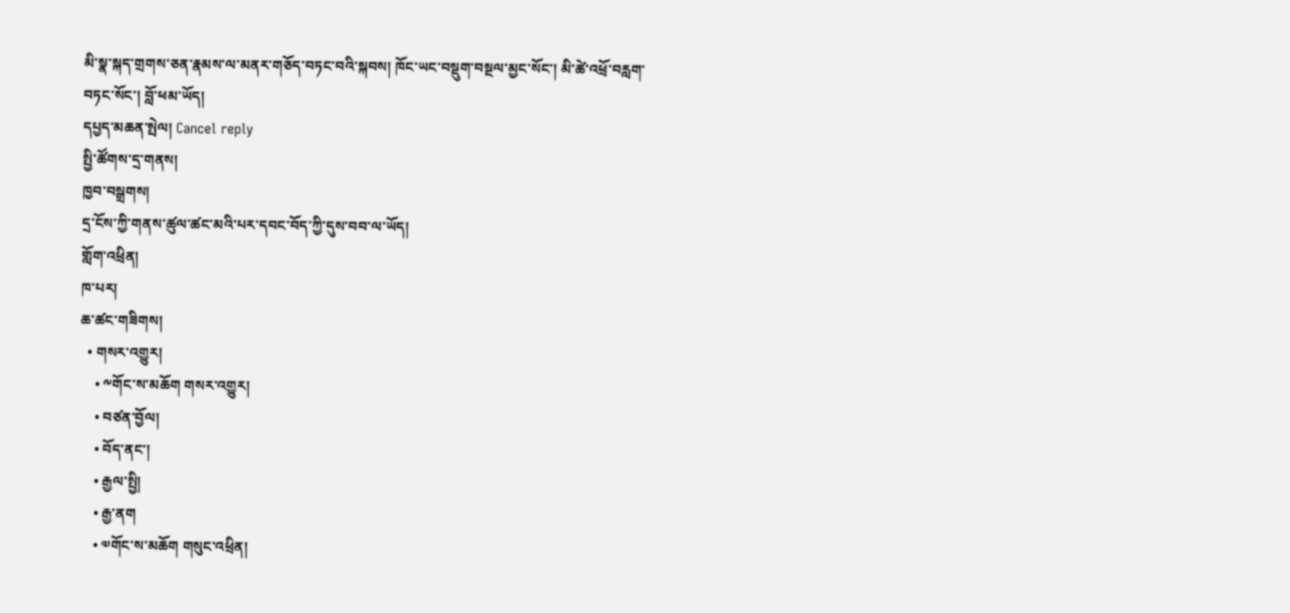མི་སྣ་སྐད་གྲགས་ཅན་རྣམས་ལ་མནར་གཅོད་བཏང་བའི་སྐབས། ཁོང་ཡང་བསྡུག་བསྔལ་མྱང་སོང་། མི་ཚེ་འཕྲོ་བརླག་བཏང་སོང་། བློ་ཕམ་ཡོད།
དཔྱད་མཆན་སྤེལ། Cancel reply
སྤྱི་ཚོགས་དྲ་གནས།
ཁྱབ་བསྒྲགས།
དྲ་ངོས་ཀྱི་གནས་ཚུལ་ཚང་མའི་པར་དབང་བོད་ཀྱི་དུས་བབ་ལ་ཡོད།
གློག་འཕྲིན།
ཁ་པར།
ཆ་ཚང་གཟིགས།
  • གསར་འགྱུར།
    • ༸གོང་ས་མཆོག གསར་འགྱུར།
    • བཙན་བྱོལ།
    • བོད་ནང་།
    • རྒྱལ་སྤྱི།
    • རྒྱ་ནག
    • ༧གོང་ས་མཆོག གསུང་འཕྲིན།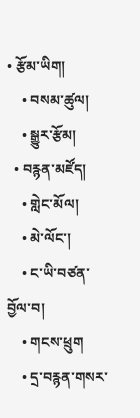• རྩོམ་ཡིག།
    • བསམ་ཚུལ།
    • སྒྱུར་རྩོམ།
  • བརྙན་མཛོད།
    • གླེང་མོལ།
    • མེ་ལོང་།
    • ང་ཡི་བཙན་བྱོལ་བ།
    • གངས་ཕྲུག
    • དྲ་བརྙན་གསར་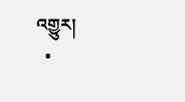འགྱུར།
  •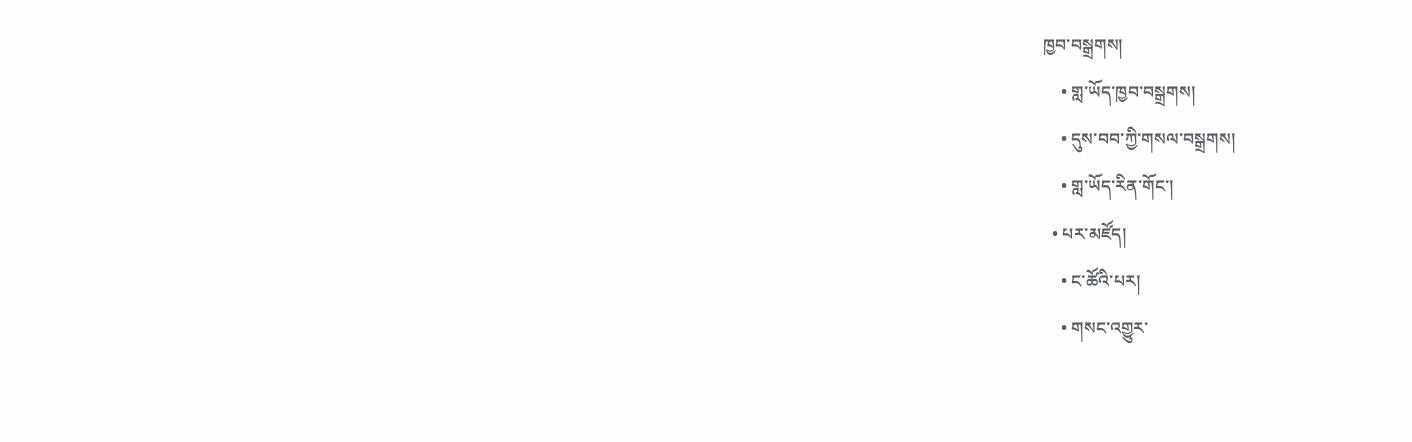ཁྱབ་བསྒྲགས།
    • གླ་ཡོད་ཁྱབ་བསྒྲགས།
    • དུས་བབ་ཀྱི་གསལ་བསྒྲགས།
    • གླ་ཡོད་རིན་གོང་།
  • པར་མཛོད།
    • ང་ཚོའི་པར།
    • གསང་འགྱུར་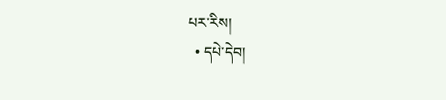པར་རིས།
  • དཔེ་དེབ།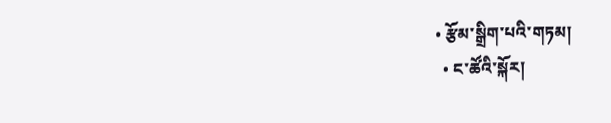• རྩོམ་སྒྲིག་པའི་གཏམ།
  • ང་ཚོའི་སྐོར།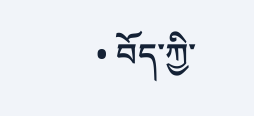• བོད་ཀྱི་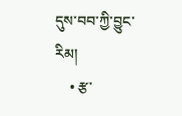དུས་བབ་ཀྱི་བྱུང་རིམ།
    • རྩ་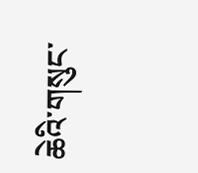ཆེའི་གསུང་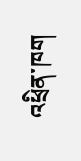འཕྲིན་ཁག